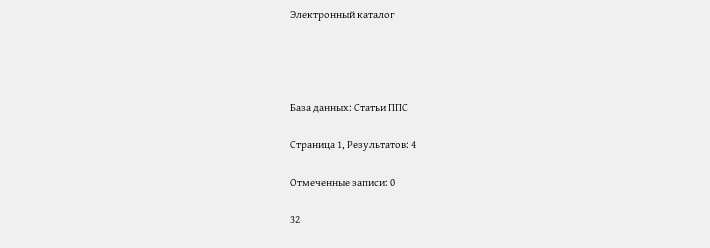Электронный каталог




База данных: Статьи ППС

Страница 1, Результатов: 4

Отмеченные записи: 0

32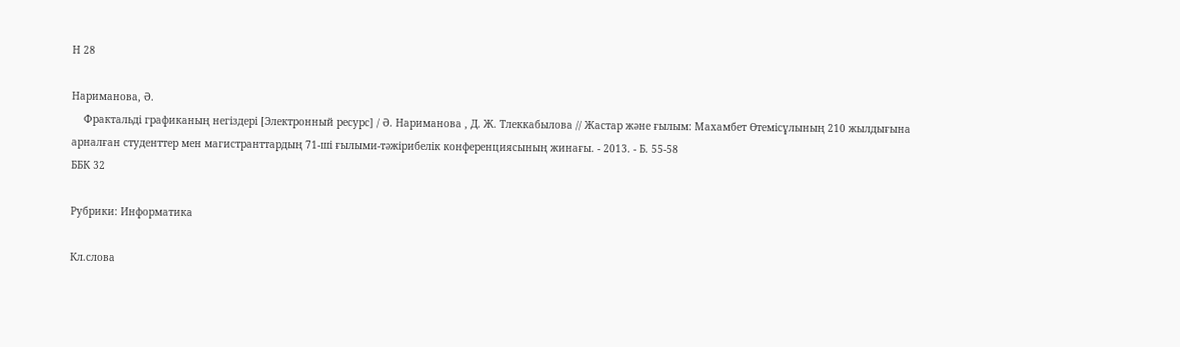Н 28

Нариманова, Ә.
    Фрактальді графиканың негіздері [Электронный ресурс] / Ә. Нариманова , Д. Ж. Тлеккабылова // Жастар және ғылым: Махамбет Өтемісұлының 210 жылдығына арналған студенттер мен магистранттардың 71-ші ғылыми-тәжірибелік конференциясының жинағы. - 2013. - Б. 55-58
ББК 32

Рубрики: Информатика

Кл.слова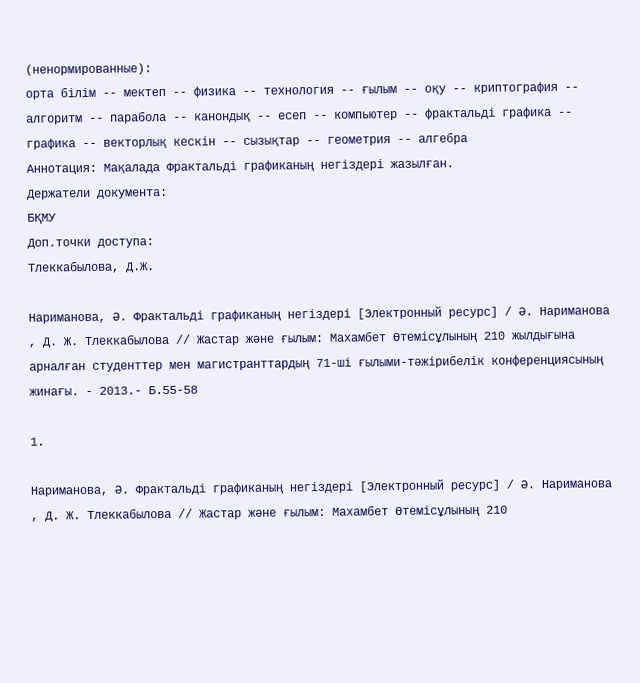(ненормированные):
орта білім -- мектеп -- физика -- технология -- ғылым -- оқу -- криптография -- алгоритм -- парабола -- канондық -- есеп -- компьютер -- фрактальді графика -- графика -- векторлық кескін -- сызықтар -- геометрия -- алгебра
Аннотация: Мақалада Фрактальді графиканың негіздері жазылған.
Держатели документа:
БҚМУ
Доп.точки доступа:
Тлеккабылова, Д.Ж.

Нариманова, Ә. Фрактальді графиканың негіздері [Электронный ресурс] / Ә. Нариманова , Д. Ж. Тлеккабылова // Жастар және ғылым: Махамбет Өтемісұлының 210 жылдығына арналған студенттер мен магистранттардың 71-ші ғылыми-тәжірибелік конференциясының жинағы. - 2013.- Б.55-58

1.

Нариманова, Ә. Фрактальді графиканың негіздері [Электронный ресурс] / Ә. Нариманова , Д. Ж. Тлеккабылова // Жастар және ғылым: Махамбет Өтемісұлының 210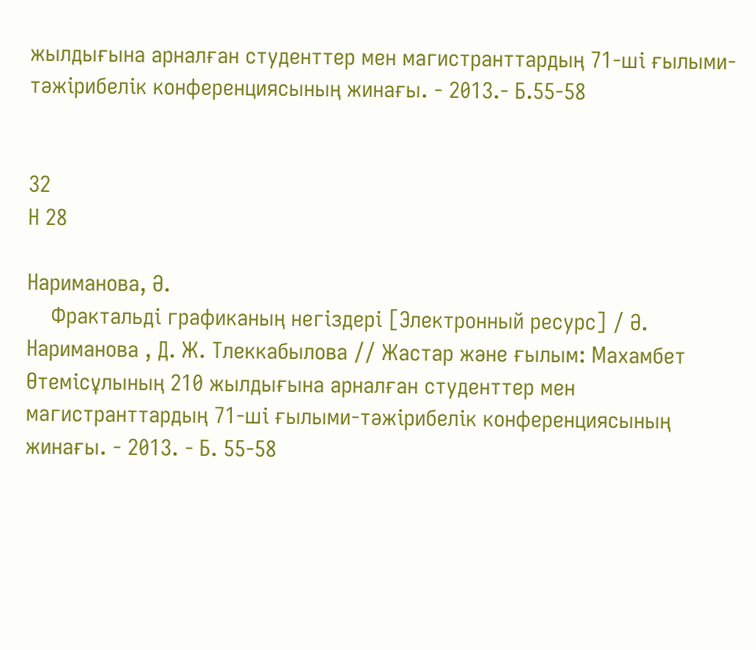жылдығына арналған студенттер мен магистранттардың 71-ші ғылыми-тәжірибелік конференциясының жинағы. - 2013.- Б.55-58


32
Н 28

Нариманова, Ә.
    Фрактальді графиканың негіздері [Электронный ресурс] / Ә. Нариманова , Д. Ж. Тлеккабылова // Жастар және ғылым: Махамбет Өтемісұлының 210 жылдығына арналған студенттер мен магистранттардың 71-ші ғылыми-тәжірибелік конференциясының жинағы. - 2013. - Б. 55-58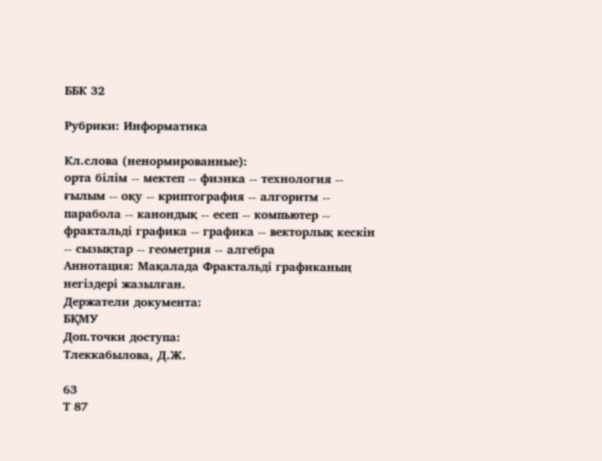ББК 32

Рубрики: Информатика

Кл.слова (ненормированные):
орта білім -- мектеп -- физика -- технология -- ғылым -- оқу -- криптография -- алгоритм -- парабола -- канондық -- есеп -- компьютер -- фрактальді графика -- графика -- векторлық кескін -- сызықтар -- геометрия -- алгебра
Аннотация: Мақалада Фрактальді графиканың негіздері жазылған.
Держатели документа:
БҚМУ
Доп.точки доступа:
Тлеккабылова, Д.Ж.

63
Т 87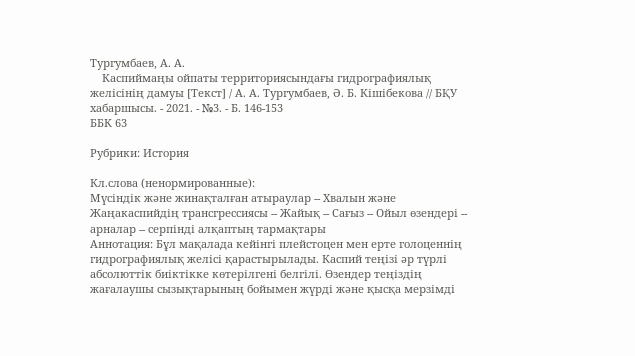Тургумбаев, А. А.
    Каcпиймаңы ойпаты территориясындағы гидрографиялық желісінің дамуы [Текст] / А. А. Тургумбаев, Ә. Б. Кішібекова // БҚУ хабаршысы. - 2021. - №3. - Б. 146-153
ББК 63

Рубрики: История

Кл.слова (ненормированные):
Мүсіндік және жинақталған атыраулар -- Хвалын және Жаңакаспийдің трансгрессиясы -- Жайық -- Сағыз -- Ойыл өзендері -- арналар -- серпінді алқаптың тармақтары
Аннотация: Бұл мақалада кейінгі плейстоцен мен ерте голоценнің гидрографиялық желісі қарастырылады. Каспий теңізі әр түрлі абсолюттік биіктікке көтерілгені белгілі. Өзендер теңіздің жағалаушы сызықтарының бойымен жүрді және қысқа мерзімді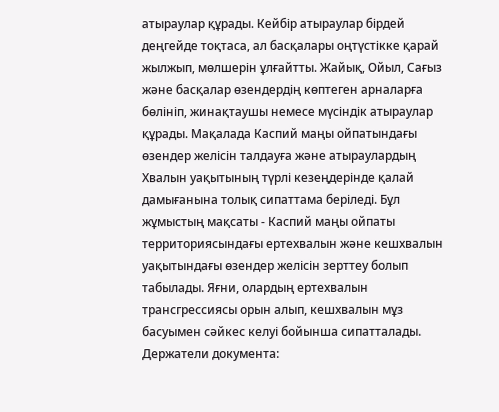атыраулар құрады. Кейбір атыраулар бірдей деңгейде тоқтаса, ал басқалары оңтүстікке қарай жылжып, мөлшерін ұлғайтты. Жайық, Ойыл, Сағыз және басқалар өзендердің көптеген арналарға бөлініп, жинақтаушы немесе мүсіндік атыраулар құрады. Мақалада Каспий маңы ойпатындағы өзендер желісін талдауға және атыраулардың Хвалын уақытының түрлі кезеңдерінде қалай дамығанына толық сипаттама беріледі. Бұл жұмыстың мақсаты - Каспий маңы ойпаты территориясындағы ертехвалын және кешхвалын уақытындағы өзендер желісін зерттеу болып табылады. Яғни, олардың ертехвалын трансгрессиясы орын алып, кешхвалын мұз басуымен сәйкес келуі бойынша сипатталады.
Держатели документа: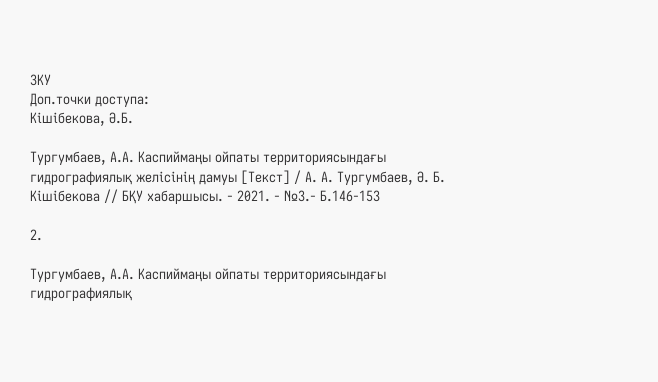ЗКУ
Доп.точки доступа:
Кішібекова, Ә.Б.

Тургумбаев, А.А. Каcпиймаңы ойпаты территориясындағы гидрографиялық желісінің дамуы [Текст] / А. А. Тургумбаев, Ә. Б. Кішібекова // БҚУ хабаршысы. - 2021. - №3.- Б.146-153

2.

Тургумбаев, А.А. Каcпиймаңы ойпаты территориясындағы гидрографиялық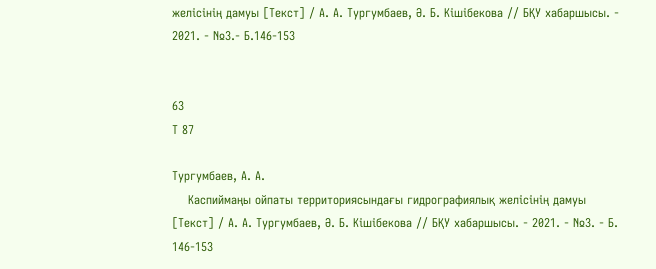желісінің дамуы [Текст] / А. А. Тургумбаев, Ә. Б. Кішібекова // БҚУ хабаршысы. - 2021. - №3.- Б.146-153


63
Т 87

Тургумбаев, А. А.
    Каcпиймаңы ойпаты территориясындағы гидрографиялық желісінің дамуы [Текст] / А. А. Тургумбаев, Ә. Б. Кішібекова // БҚУ хабаршысы. - 2021. - №3. - Б. 146-153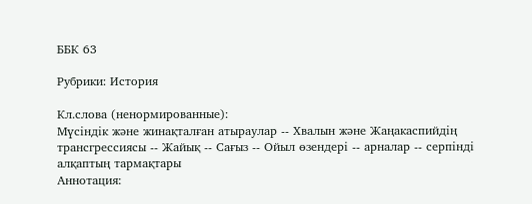ББК 63

Рубрики: История

Кл.слова (ненормированные):
Мүсіндік және жинақталған атыраулар -- Хвалын және Жаңакаспийдің трансгрессиясы -- Жайық -- Сағыз -- Ойыл өзендері -- арналар -- серпінді алқаптың тармақтары
Аннотация: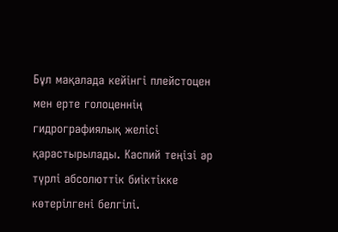Бұл мақалада кейінгі плейстоцен мен ерте голоценнің гидрографиялық желісі қарастырылады. Каспий теңізі әр түрлі абсолюттік биіктікке көтерілгені белгілі.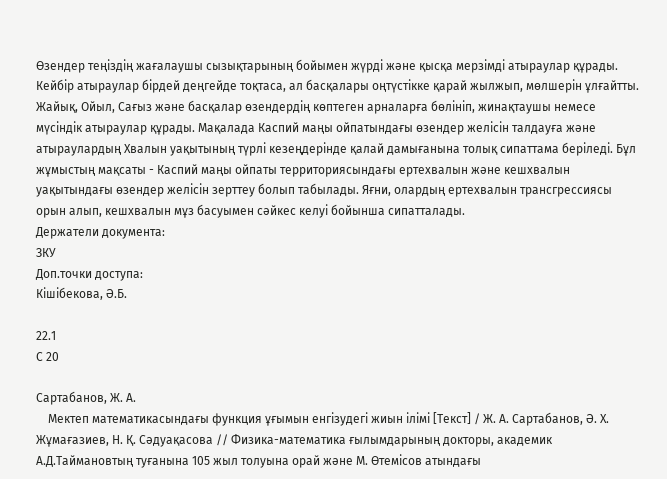Өзендер теңіздің жағалаушы сызықтарының бойымен жүрді және қысқа мерзімді атыраулар құрады. Кейбір атыраулар бірдей деңгейде тоқтаса, ал басқалары оңтүстікке қарай жылжып, мөлшерін ұлғайтты. Жайық, Ойыл, Сағыз және басқалар өзендердің көптеген арналарға бөлініп, жинақтаушы немесе мүсіндік атыраулар құрады. Мақалада Каспий маңы ойпатындағы өзендер желісін талдауға және атыраулардың Хвалын уақытының түрлі кезеңдерінде қалай дамығанына толық сипаттама беріледі. Бұл жұмыстың мақсаты - Каспий маңы ойпаты территориясындағы ертехвалын және кешхвалын уақытындағы өзендер желісін зерттеу болып табылады. Яғни, олардың ертехвалын трансгрессиясы орын алып, кешхвалын мұз басуымен сәйкес келуі бойынша сипатталады.
Держатели документа:
ЗКУ
Доп.точки доступа:
Кішібекова, Ә.Б.

22.1
С 20

Сартабанов, Ж. А.
    Мектеп математикасындағы функция ұғымын енгізудегі жиын ілімі [Текст] / Ж. А. Сартабанов, Ә. Х. Жұмағазиев, Н. Қ. Сәдуақасова // Физика-математика ғылымдарының докторы, академик А.Д.Таймановтың туғанына 105 жыл толуына орай және М. Өтемісов атындағы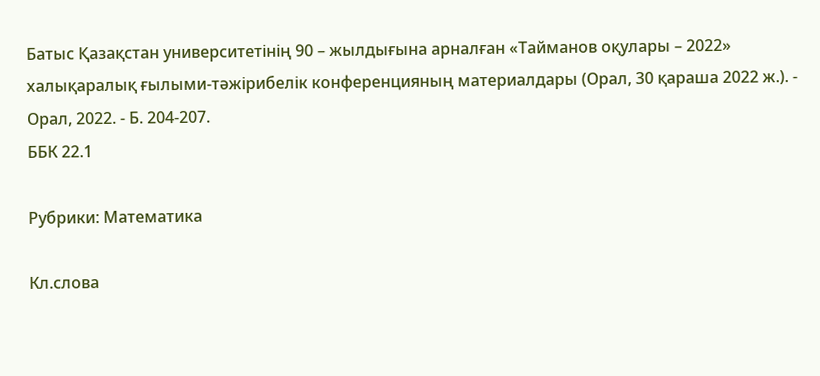Батыс Қазақстан университетінің 90 – жылдығына арналған «Тайманов оқулары – 2022» халықаралық ғылыми-тәжірибелік конференцияның материалдары (Орал, 30 қараша 2022 ж.). - Орал, 2022. - Б. 204-207.
ББК 22.1

Рубрики: Математика

Кл.слова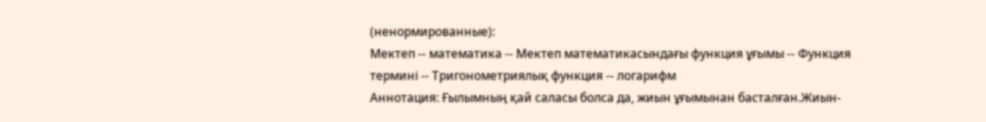(ненормированные):
Мектеп -- математика -- Мектеп математикасындағы функция ұғымы -- Функция термині -- Тригонометриялық функция -- логарифм
Аннотация: Ғылымның қай саласы болса да, жиын ұғымынан басталған.Жиын-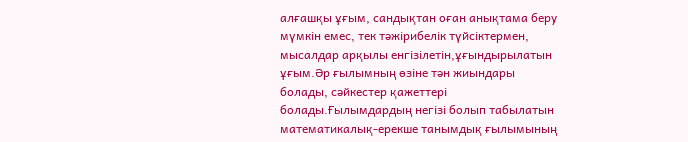алғашқы ұғым, сандықтан оған анықтама беру мүмкін емес, тек тәжірибелік түйсіктермен, мысалдар арқылы енгізілетін,ұғындырылатын ұғым.Әр ғылымның өзіне тән жиындары болады, сәйкестер қажеттері болады.Ғылымдардың негізі болып табылатын математикалық-ерекше танымдық ғылымының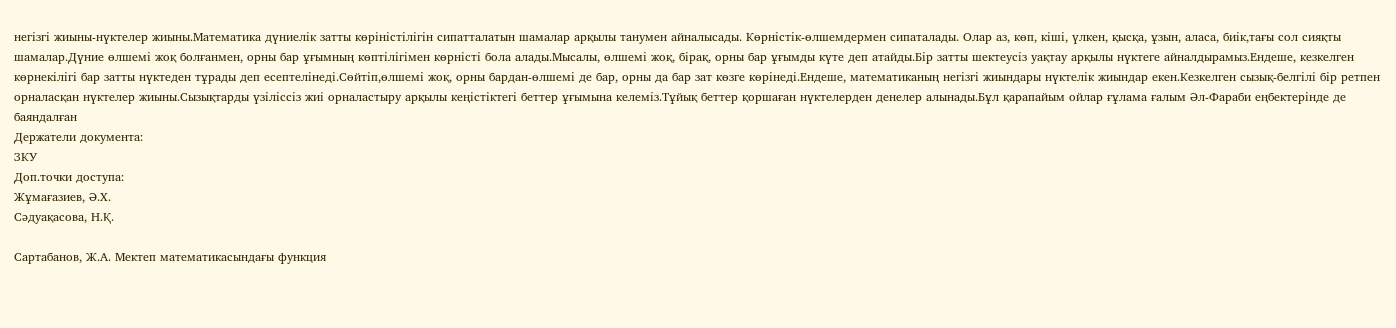негізгі жиыны-нүктелер жиыны.Математика дүниелік затты көріністілігін сипатталатын шамалар арқылы танумен айналысады. Көрністік-өлшемдермен сипаталады. Олар аз, көп, кіші, үлкен, қысқа, ұзын, аласа, биік,тағы сол сияқты шамалар.Дүние өлшемі жоқ болғанмен, орны бар ұғымның көптілігімен көрністі бола алады.Мысалы, өлшемі жоқ, бірақ, орны бар ұғымды күте деп атайды.Бір затты шектеусіз уақтау арқылы нүктеге айналдырамыз.Ендеше, кезкелген көрнекілігі бар затты нүктеден тұрады деп есептелінеді.Сөйтіп,өлшемі жоқ, орны бардан-өлшемі де бар, орны да бар зат көзге көрінеді.Ендеше, математиканың негізгі жиындары нүктелік жиындар екен.Кезкелген сызық-белгілі бір ретпен орналасқан нүктелер жиыны.Сызықтарды үзіліссіз жиі орналастыру арқылы кеңістіктегі беттер ұғымына келеміз.Тұйық беттер қоршаған нүктелерден денелер алынады.Бұл қарапайым ойлар ғұлама ғалым Әл-Фараби еңбектерінде де баяндалған
Держатели документа:
ЗКУ
Доп.точки доступа:
Жұмағазиев, Ә.Х.
Сәдуақасова, Н.Қ.

Сартабанов, Ж.А. Мектеп математикасындағы функция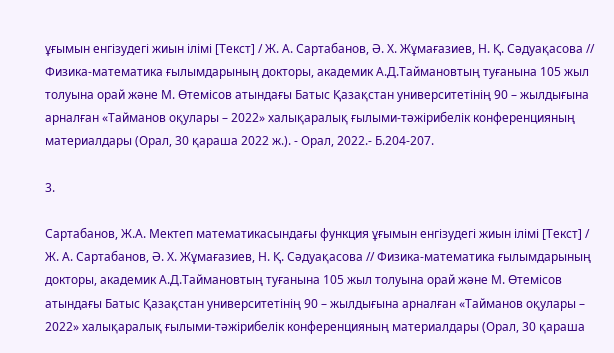ұғымын енгізудегі жиын ілімі [Текст] / Ж. А. Сартабанов, Ә. Х. Жұмағазиев, Н. Қ. Сәдуақасова // Физика-математика ғылымдарының докторы, академик А.Д.Таймановтың туғанына 105 жыл толуына орай және М. Өтемісов атындағы Батыс Қазақстан университетінің 90 – жылдығына арналған «Тайманов оқулары – 2022» халықаралық ғылыми-тәжірибелік конференцияның материалдары (Орал, 30 қараша 2022 ж.). - Орал, 2022.- Б.204-207.

3.

Сартабанов, Ж.А. Мектеп математикасындағы функция ұғымын енгізудегі жиын ілімі [Текст] / Ж. А. Сартабанов, Ә. Х. Жұмағазиев, Н. Қ. Сәдуақасова // Физика-математика ғылымдарының докторы, академик А.Д.Таймановтың туғанына 105 жыл толуына орай және М. Өтемісов атындағы Батыс Қазақстан университетінің 90 – жылдығына арналған «Тайманов оқулары – 2022» халықаралық ғылыми-тәжірибелік конференцияның материалдары (Орал, 30 қараша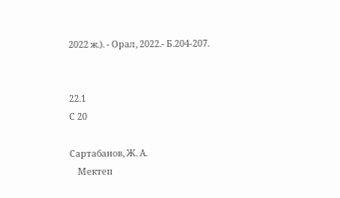2022 ж.). - Орал, 2022.- Б.204-207.


22.1
С 20

Сартабанов, Ж. А.
    Мектеп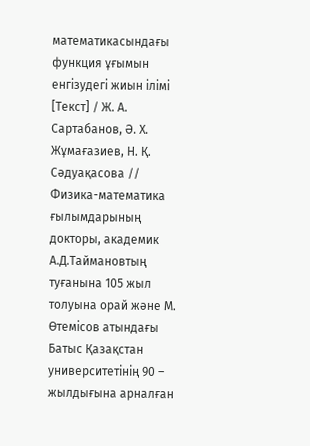математикасындағы функция ұғымын енгізудегі жиын ілімі [Текст] / Ж. А. Сартабанов, Ә. Х. Жұмағазиев, Н. Қ. Сәдуақасова // Физика-математика ғылымдарының докторы, академик А.Д.Таймановтың туғанына 105 жыл толуына орай және М. Өтемісов атындағы Батыс Қазақстан университетінің 90 – жылдығына арналған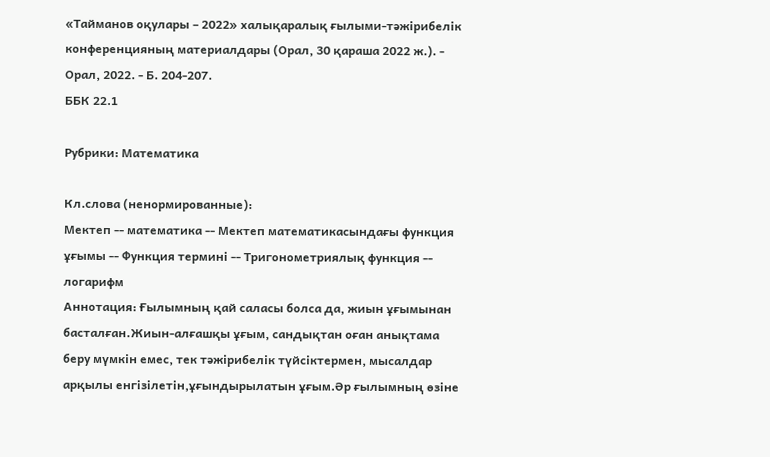«Тайманов оқулары – 2022» халықаралық ғылыми-тәжірибелік конференцияның материалдары (Орал, 30 қараша 2022 ж.). - Орал, 2022. - Б. 204-207.
ББК 22.1

Рубрики: Математика

Кл.слова (ненормированные):
Мектеп -- математика -- Мектеп математикасындағы функция ұғымы -- Функция термині -- Тригонометриялық функция -- логарифм
Аннотация: Ғылымның қай саласы болса да, жиын ұғымынан басталған.Жиын-алғашқы ұғым, сандықтан оған анықтама беру мүмкін емес, тек тәжірибелік түйсіктермен, мысалдар арқылы енгізілетін,ұғындырылатын ұғым.Әр ғылымның өзіне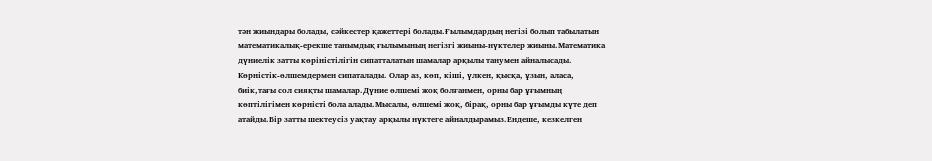тән жиындары болады, сәйкестер қажеттері болады.Ғылымдардың негізі болып табылатын математикалық-ерекше танымдық ғылымының негізгі жиыны-нүктелер жиыны.Математика дүниелік затты көріністілігін сипатталатын шамалар арқылы танумен айналысады. Көрністік-өлшемдермен сипаталады. Олар аз, көп, кіші, үлкен, қысқа, ұзын, аласа, биік,тағы сол сияқты шамалар.Дүние өлшемі жоқ болғанмен, орны бар ұғымның көптілігімен көрністі бола алады.Мысалы, өлшемі жоқ, бірақ, орны бар ұғымды күте деп атайды.Бір затты шектеусіз уақтау арқылы нүктеге айналдырамыз.Ендеше, кезкелген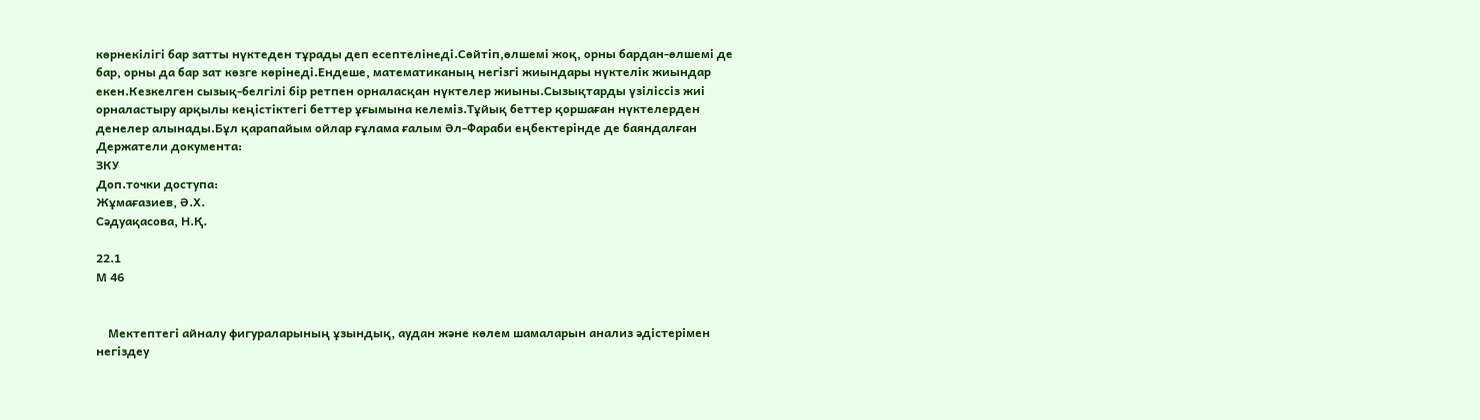көрнекілігі бар затты нүктеден тұрады деп есептелінеді.Сөйтіп,өлшемі жоқ, орны бардан-өлшемі де бар, орны да бар зат көзге көрінеді.Ендеше, математиканың негізгі жиындары нүктелік жиындар екен.Кезкелген сызық-белгілі бір ретпен орналасқан нүктелер жиыны.Сызықтарды үзіліссіз жиі орналастыру арқылы кеңістіктегі беттер ұғымына келеміз.Тұйық беттер қоршаған нүктелерден денелер алынады.Бұл қарапайым ойлар ғұлама ғалым Әл-Фараби еңбектерінде де баяндалған
Держатели документа:
ЗКУ
Доп.точки доступа:
Жұмағазиев, Ә.Х.
Сәдуақасова, Н.Қ.

22.1
М 46


    Мектептегі айналу фигураларының ұзындық, аудан және көлем шамаларын анализ әдістерімен негіздеу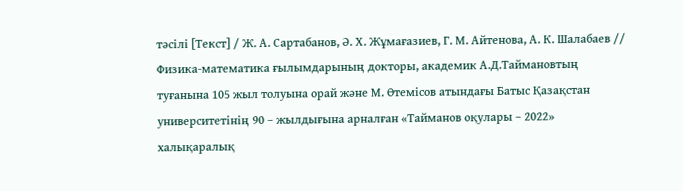тәсілі [Текст] / Ж. А. Сартабанов, Ә. Х. Жұмағазиев, Г. М. Айтенова, А. К. Шалабаев // Физика-математика ғылымдарының докторы, академик А.Д.Таймановтың туғанына 105 жыл толуына орай және М. Өтемісов атындағы Батыс Қазақстан университетінің 90 – жылдығына арналған «Тайманов оқулары – 2022» халықаралық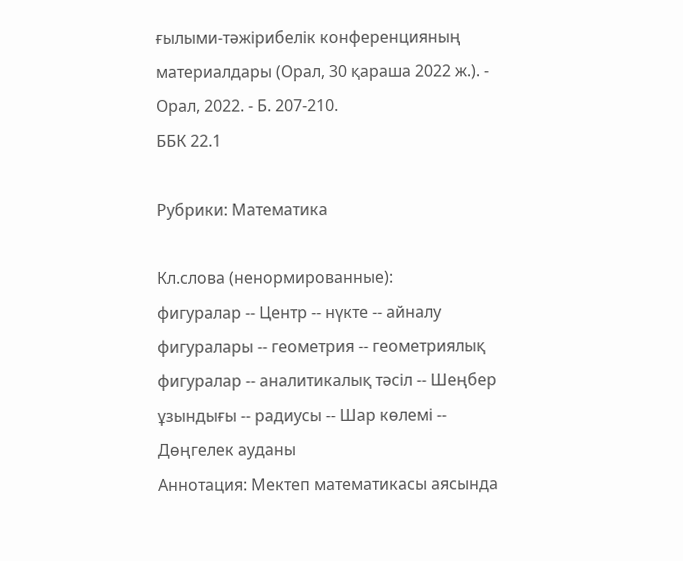ғылыми-тәжірибелік конференцияның материалдары (Орал, 30 қараша 2022 ж.). - Орал, 2022. - Б. 207-210.
ББК 22.1

Рубрики: Математика

Кл.слова (ненормированные):
фигуралар -- Центр -- нүкте -- айналу фигуралары -- геометрия -- геометриялық фигуралар -- аналитикалық тәсіл -- Шеңбер ұзындығы -- радиусы -- Шар көлемі -- Дөңгелек ауданы
Аннотация: Мектеп математикасы аясында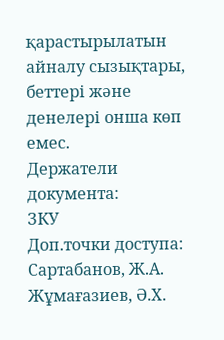қарастырылатын айналу сызықтары, беттері және денелері онша көп емес.
Держатели документа:
ЗКУ
Доп.точки доступа:
Сартабанов, Ж.А.
Жұмағазиев, Ә.Х.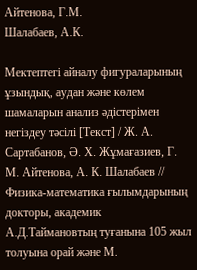Айтенова, Г.М.
Шалабаев, А.К.

Мектептегі айналу фигураларының ұзындық, аудан және көлем шамаларын анализ әдістерімен негіздеу тәсілі [Текст] / Ж. А. Сартабанов, Ә. Х. Жұмағазиев, Г. М. Айтенова, А. К. Шалабаев // Физика-математика ғылымдарының докторы, академик А.Д.Таймановтың туғанына 105 жыл толуына орай және М.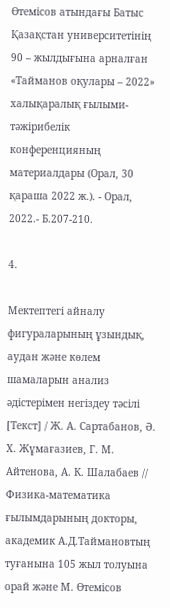Өтемісов атындағы Батыс Қазақстан университетінің 90 – жылдығына арналған «Тайманов оқулары – 2022» халықаралық ғылыми-тәжірибелік конференцияның материалдары (Орал, 30 қараша 2022 ж.). - Орал, 2022.- Б.207-210.

4.

Мектептегі айналу фигураларының ұзындық, аудан және көлем шамаларын анализ әдістерімен негіздеу тәсілі [Текст] / Ж. А. Сартабанов, Ә. Х. Жұмағазиев, Г. М. Айтенова, А. К. Шалабаев // Физика-математика ғылымдарының докторы, академик А.Д.Таймановтың туғанына 105 жыл толуына орай және М. Өтемісов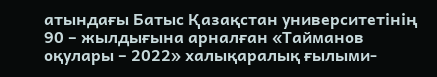атындағы Батыс Қазақстан университетінің 90 – жылдығына арналған «Тайманов оқулары – 2022» халықаралық ғылыми-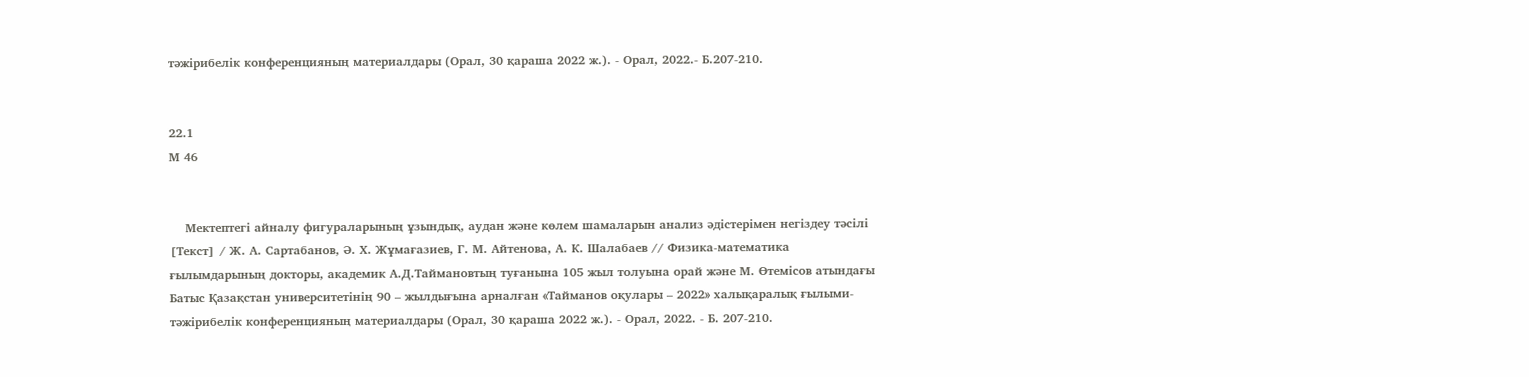тәжірибелік конференцияның материалдары (Орал, 30 қараша 2022 ж.). - Орал, 2022.- Б.207-210.


22.1
М 46


    Мектептегі айналу фигураларының ұзындық, аудан және көлем шамаларын анализ әдістерімен негіздеу тәсілі [Текст] / Ж. А. Сартабанов, Ә. Х. Жұмағазиев, Г. М. Айтенова, А. К. Шалабаев // Физика-математика ғылымдарының докторы, академик А.Д.Таймановтың туғанына 105 жыл толуына орай және М. Өтемісов атындағы Батыс Қазақстан университетінің 90 – жылдығына арналған «Тайманов оқулары – 2022» халықаралық ғылыми-тәжірибелік конференцияның материалдары (Орал, 30 қараша 2022 ж.). - Орал, 2022. - Б. 207-210.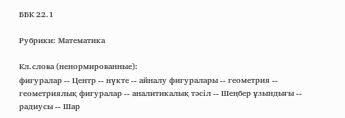ББК 22.1

Рубрики: Математика

Кл.слова (ненормированные):
фигуралар -- Центр -- нүкте -- айналу фигуралары -- геометрия -- геометриялық фигуралар -- аналитикалық тәсіл -- Шеңбер ұзындығы -- радиусы -- Шар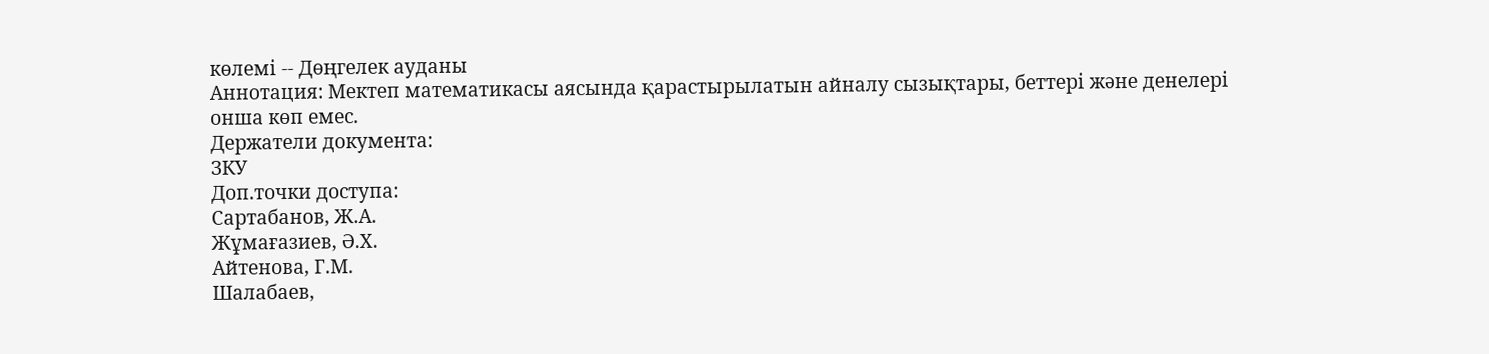көлемі -- Дөңгелек ауданы
Аннотация: Мектеп математикасы аясында қарастырылатын айналу сызықтары, беттері және денелері онша көп емес.
Держатели документа:
ЗКУ
Доп.точки доступа:
Сартабанов, Ж.А.
Жұмағазиев, Ә.Х.
Айтенова, Г.М.
Шалабаев,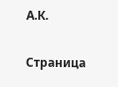А.К.

Страница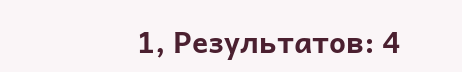1, Результатов: 4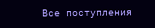Все поступления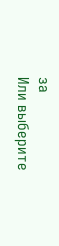за
Или выберите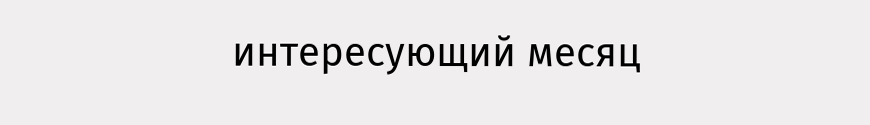интересующий месяц